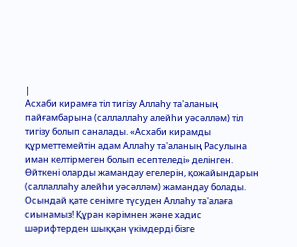|
Асхаби кирамға тіл тигізу Аллаһу та'аланың пайғамбарына (саллаллаһу алейһи уәсәлләм) тіл тигізу болып саналады. «Асхаби кирамды құрметтемейтін адам Аллаһу та'аланың Расулына иман келтірмеген болып есептеледі» делінген. Өйткені оларды жамандау егелерін, қожайындарын (саллаллаһу алейһи уәсәлләм) жамандау болады. Осындай қате сенімге түсуден Аллаһу та'алаға сиынамыз! Құран кәрімнен және хадис шәрифтерден шыққан үкімдерді бізге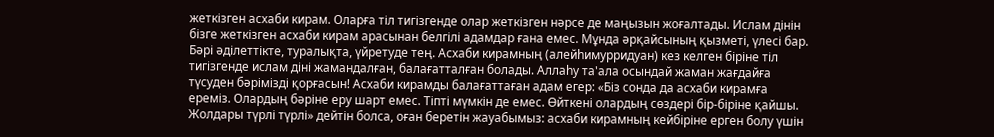жеткізген асхаби кирам. Оларға тіл тигізгенде олар жеткізген нәрсе де маңызын жоғалтады. Ислам дінін бізге жеткізген асхаби кирам арасынан белгілі адамдар ғана емес. Мұнда әрқайсының қызметі, үлесі бар. Бәрі әділеттікте, туралықта, үйретуде тең. Асхаби кирамның (алейһимурридуан) кез келген біріне тіл тигізгенде ислам діні жамандалған, балағатталған болады. Аллаһу та'ала осындай жаман жағдайға түсуден бәрімізді қорғасын! Асхаби кирамды балағаттаған адам егер: «Біз сонда да асхаби кирамға ереміз. Олардың бәріне еру шарт емес. Тіпті мүмкін де емес. Өйткені олардың сөздері бір-біріне қайшы. Жолдары түрлі түрлі» дейтін болса, оған беретін жауабымыз: асхаби кирамның кейбіріне ерген болу үшін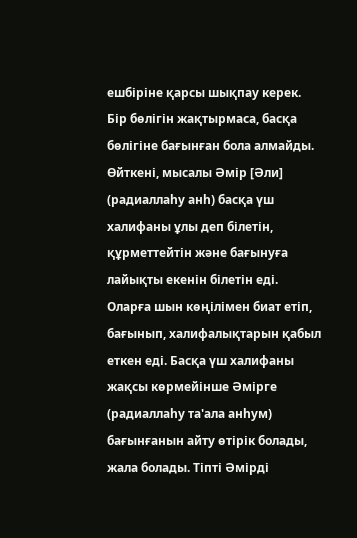ешбіріне қарсы шықпау керек. Бір бөлігін жақтырмаса, басқа бөлігіне бағынған бола алмайды. Өйткені, мысалы Әмір [Әли] (радиаллаһу анһ) басқа үш халифаны ұлы деп білетін, құрметтейтін және бағынуға лайықты екенін білетін еді. Оларға шын көңілімен биат етіп, бағынып, халифалықтарын қабыл еткен еді. Басқа үш халифаны жақсы көрмейінше Әмірге (радиаллаһу та'ала анһум) бағынғанын айту өтірік болады, жала болады. Тіпті Әмірді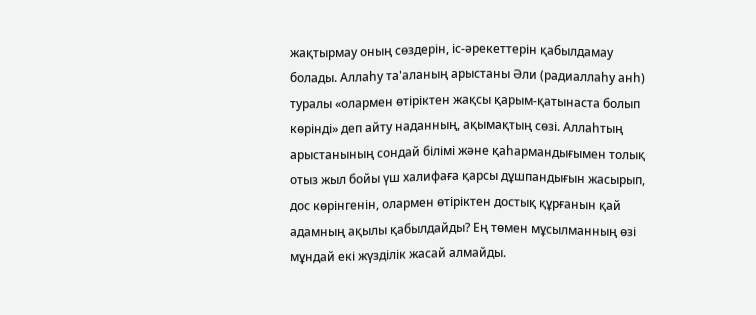жақтырмау оның сөздерін, іс-әрекеттерін қабылдамау болады. Аллаһу та'аланың арыстаны Әли (радиаллаһу анһ) туралы «олармен өтіріктен жақсы қарым-қатынаста болып көрінді» деп айту наданның, ақымақтың сөзі. Аллаһтың арыстанының сондай білімі және қаһармандығымен толық отыз жыл бойы үш халифаға қарсы дұшпандығын жасырып, дос көрінгенін, олармен өтіріктен достық құрғанын қай адамның ақылы қабылдайды? Ең төмен мұсылманның өзі мұндай екі жүзділік жасай алмайды.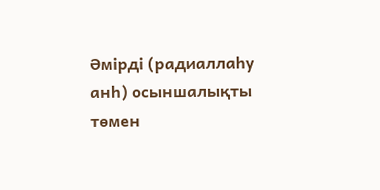Әмірді (радиаллаһу анһ) осыншалықты төмен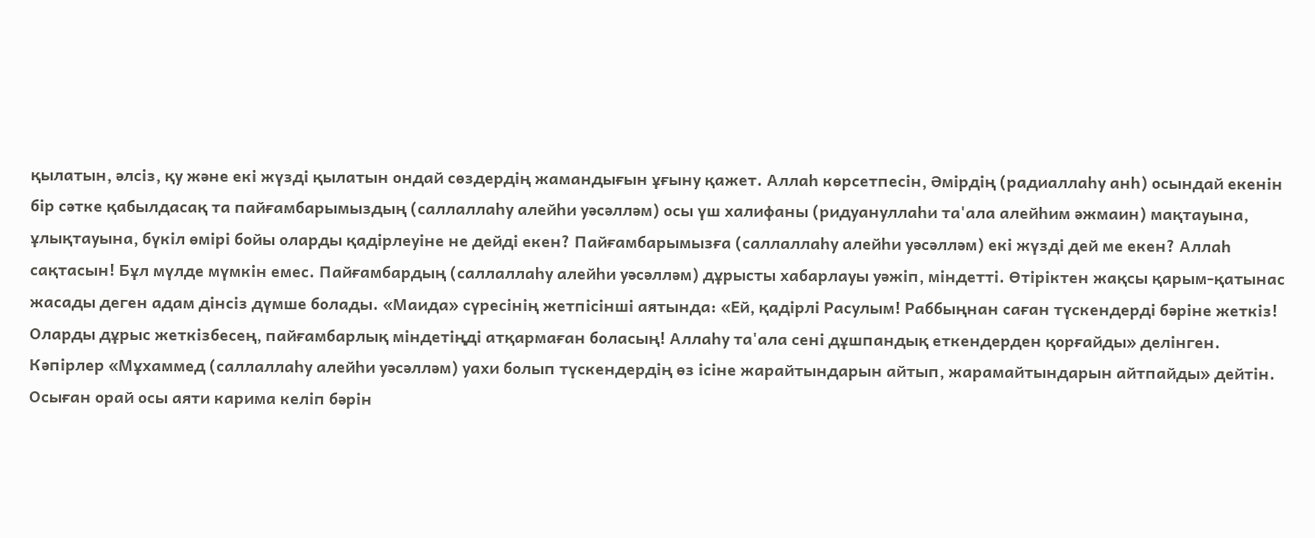қылатын, әлсіз, қу және екі жүзді қылатын ондай сөздердің жамандығын ұғыну қажет. Аллаһ көрсетпесін, Әмірдің (радиаллаһу анһ) осындай екенін бір сәтке қабылдасақ та пайғамбарымыздың (саллаллаһу алейһи уәсәлләм) осы үш халифаны (ридуануллаһи та'ала алейһим әжмаин) мақтауына, ұлықтауына, бүкіл өмірі бойы оларды қадірлеуіне не дейді екен? Пайғамбарымызға (саллаллаһу алейһи уәсәлләм) екі жүзді дей ме екен? Аллаһ сақтасын! Бұл мүлде мүмкін емес. Пайғамбардың (саллаллаһу алейһи уәсәлләм) дұрысты хабарлауы уәжіп, міндетті. Өтіріктен жақсы қарым-қатынас жасады деген адам дінсіз дүмше болады. «Маида» сүресінің жетпісінші аятында: «Ей, қадірлі Расулым! Раббыңнан саған түскендерді бәріне жеткіз! Оларды дұрыс жеткізбесең, пайғамбарлық міндетіңді атқармаған боласың! Аллаһу та'ала сені дұшпандық еткендерден қорғайды» делінген. Кәпірлер «Мұхаммед (саллаллаһу алейһи уәсәлләм) уахи болып түскендердің өз ісіне жарайтындарын айтып, жарамайтындарын айтпайды» дейтін. Осыған орай осы аяти карима келіп бәрін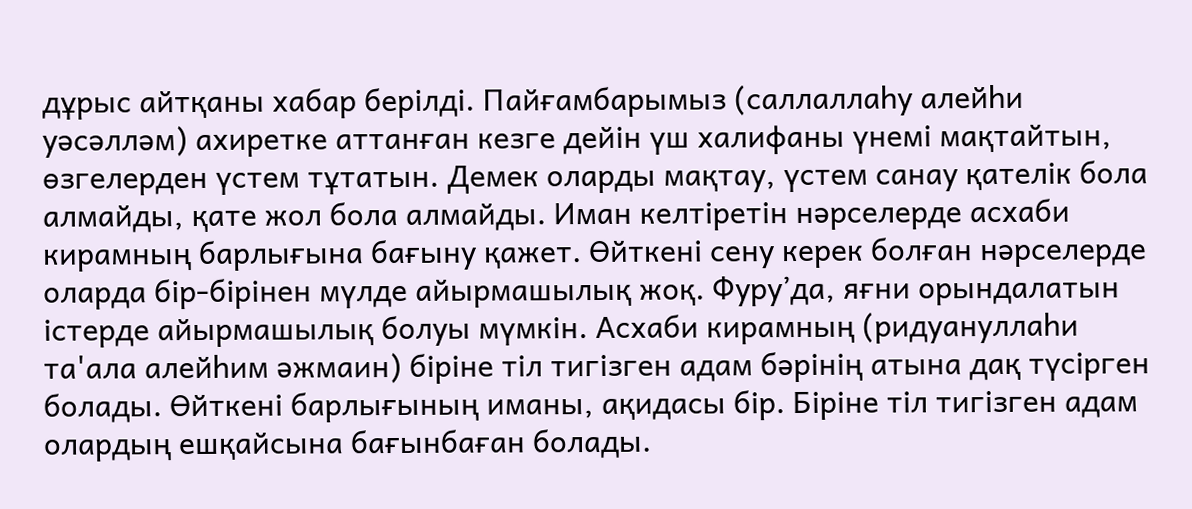дұрыс айтқаны хабар берілді. Пайғамбарымыз (саллаллаһу алейһи уәсәлләм) ахиретке аттанған кезге дейін үш халифаны үнемі мақтайтын, өзгелерден үстем тұтатын. Демек оларды мақтау, үстем санау қателік бола алмайды, қате жол бола алмайды. Иман келтіретін нәрселерде асхаби кирамның барлығына бағыну қажет. Өйткені сену керек болған нәрселерде оларда бір-бірінен мүлде айырмашылық жоқ. Фуру’да, яғни орындалатын істерде айырмашылық болуы мүмкін. Асхаби кирамның (ридуануллаһи та'ала алейһим әжмаин) біріне тіл тигізген адам бәрінің атына дақ түсірген болады. Өйткені барлығының иманы, ақидасы бір. Біріне тіл тигізген адам олардың ешқайсына бағынбаған болады.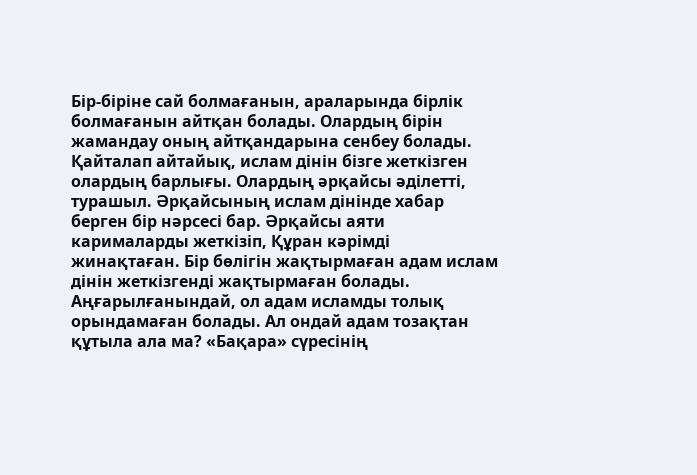Бір-біріне сай болмағанын, араларында бірлік болмағанын айтқан болады. Олардың бірін жамандау оның айтқандарына сенбеу болады. Қайталап айтайық, ислам дінін бізге жеткізген олардың барлығы. Олардың әрқайсы әділетті, турашыл. Әрқайсының ислам дінінде хабар берген бір нәрсесі бар. Әрқайсы аяти карималарды жеткізіп, Құран кәрімді жинақтаған. Бір бөлігін жақтырмаған адам ислам дінін жеткізгенді жақтырмаған болады. Аңғарылғанындай, ол адам исламды толық орындамаған болады. Ал ондай адам тозақтан құтыла ала ма? «Бақара» сүресінің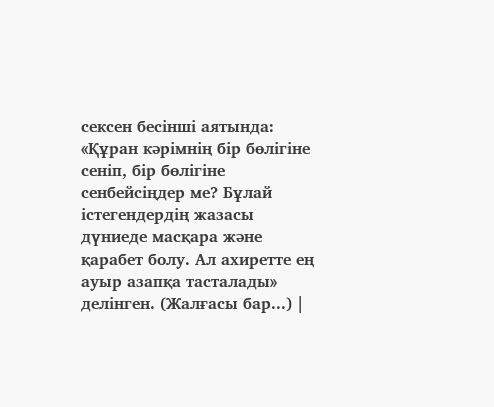сексен бесінші аятында: «Құран кәрімнің бір бөлігіне сеніп, бір бөлігіне сенбейсіңдер ме? Бұлай істегендердің жазасы дүниеде масқара және қарабет болу. Ал ахиретте ең ауыр азапқа тасталады» делінген. (Жалғасы бар...) |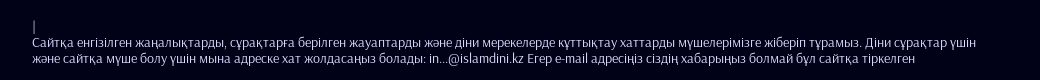|
Сайтқа енгізілген жаңалықтарды, сұрақтарға берiлген жауаптарды және дiни мерекелерде кұттықтау хаттарды мүшелерiмiзге жiберiп тұрамыз. Дiни сұрақтар үшiн және сайтқа мүше болу үшiн мына адреске хат жолдасаңыз болады: in...@islamdini.kz Егер e-mail адресiңiз сiздiң хабарыңыз болмай бұл сайтқа тiркелген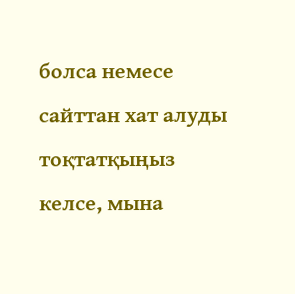болса немесе сайттан хат алуды тоқтатқыңыз келсе, мына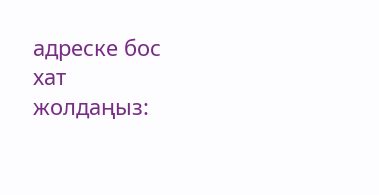адреске бос хат жолдаңыз: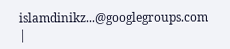islamdinikz...@googlegroups.com |